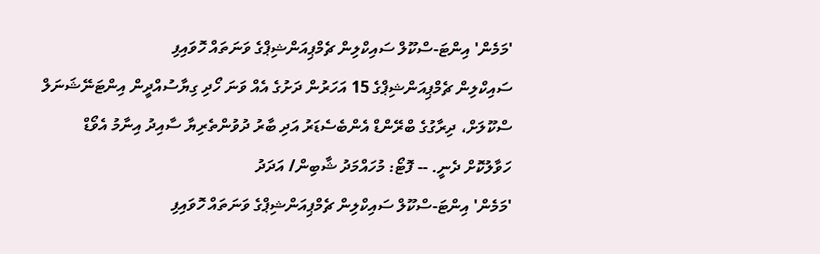'މަމެން' އިންޓަ-ސްކޫލް ސައިކްލިން ޗެމްޕިއަންޝިޕްގެ ވަނަތައް ހޮވައިފި
ސައިކްލިން ޗެމްޕިއަންޝިޕްގެ 15 އަހަރުން ދަށުގެ އެއް ވަނަ ހޯދި ގިޔާސުއްދީން އިންޓަނޭޝަނަލް ސްކޫލަށް، ދިރާގުގެ ބްރޭންޑް އެންބެސެޑަރު އަދި ބާރު ދުވުންތެރިޔާ ސާއިދު އިނާމު އެވޯޑް ހަވާލުކޮށް ދެނީ. -- ފޮޓޯ: މުހައްމަދު ޝާބިން/ އަދަދު
'މަމެން' އިންޓަ-ސްކޫލް ސައިކްލިން ޗެމްޕިއަންޝިޕްގެ ވަނަތައް ހޮވައިފި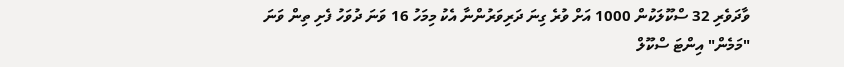ވާދަވެރި 32 ސްކޫލަކުން 1000 އަށް ވުރެ ގިނަ ދަރިވަރުންނާ އެކު މިމަހު 16 ވަނަ ދުވަހު ފެށި ތިން ވަނަ "މަމެން" އިންޓަ ސްކޫލް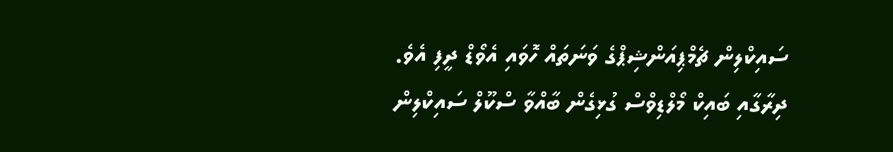ސައިކްލިން ޗެމްޕިއަންޝިޕްގެ ވަނަތައް ހޮވައި އެވޯޑް ދީފި އެވެ.
ދިރާގާއި ބައިކް މޯލްޑިވްސް ގުޅިގެން ބާއްވާ ސްކޫލް ސައިކްލިން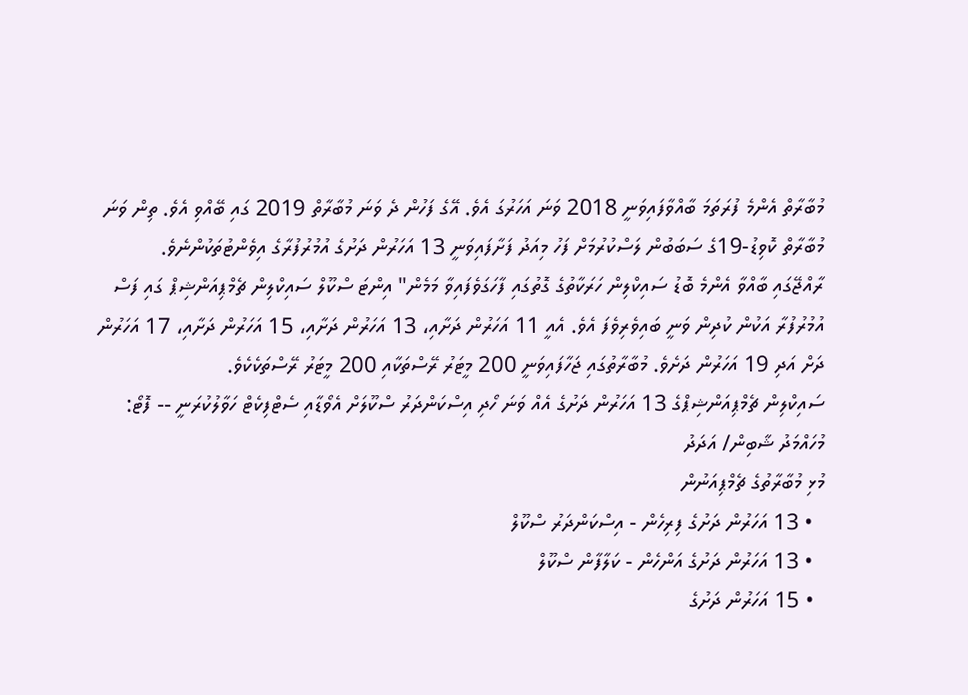މުބާރާތް އެންމެ ފުރަތަމަ ބާއްވާފައިވަނީ 2018 ވަނަ އަހަރުގަ އެވެ. އޭގެ ފަހުން ދެ ވަނަ މުބާރާތް 2019 ގައި ބޭއްވި އެވެ. ތިން ވަނަ މުބާރާތް ކޮވިޑު-19ގެ ސަބަބުން ލަސްކުރުމަށް ފަހު މިއަދު ފަށާފައިވަނީ 13 އަހަރުން ދަށުގެ އުމުރުފުރާގެ އިވެންޓުތަކުންނެވެ.
ރާއްޖޭގައި ބާއްވާ އެންމެ ބޮޑު ސައިކްލިން ހަރަކާތުގެ ގޮތުގައި ފާހަގަވެފައިވާ މަމެން" އިންޓަ ސްކޫލް ސައިކްލިން ޗެމްޕިއަންޝިޕް ގައި ފަސް އުމުރުފުރާ އަކުން ކުދިން ވަނީ ބައިވެރިވެފަ އެވެ. އެއީ 11 އަހަރުން ދަށާއި، 13 އަހަރުން ދަށާއި، 15 އަހަރުން ދަށާއި، 17 އަހަރުން ދަށް އަދި 19 އަހަރުން ދަށެވެ. މުބާރާތުގައި ޖަހާފައިވަނީ 200 މީޓަރު ރޭސްތަކާއި 200 މީޓަރު ރޭސްތަކެކެވެ.
ސައިކްލިން ޗެމްޕިއަންޝިޕްގެ 13 އަހަރުން ދަށުގެ އެއް ވަނަ ހޯދި އިސްކަންދަރު ސްކޫލަށް އެވޯޑާއި ސެޓްފިކެޓް ހަވާލުކުރަނީ -- ފޮޓޯ: މުހައްމަދު ޝާބިން/ އަދަދު
މުޅި މުބާރާތުގެ ޗެމްޕިއަނުން
  • 13 އަހަރުން ދަށުގެ ފިރިހެން - އިސްކަންދަރު ސްކޫލް
  • 13 އަހަރުން ދަށުގެ އަންހެން - ކަލާފާން ސްކޫލް
  • 15 އަހަރުން ދަށުގެ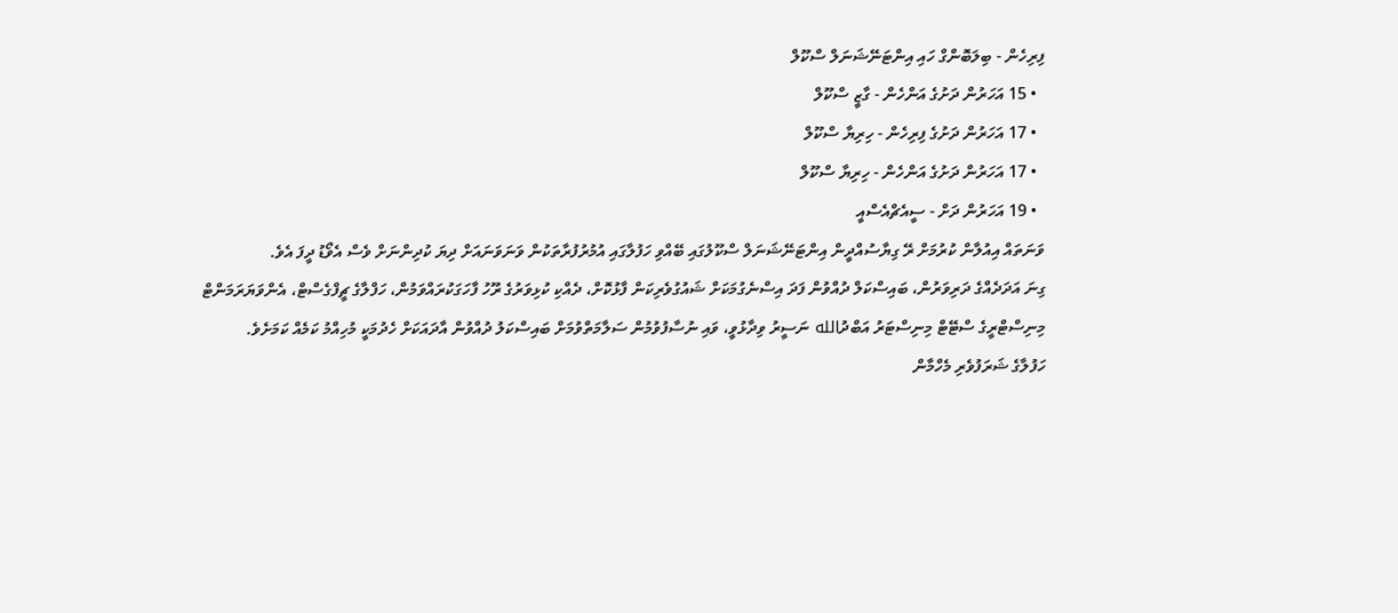ފިރިހެން - ބިލަބޮންގް ހައި އިންޓަނޭޝަނަލް ސްކޫލް
  • 15 އަހަރުން ދަށުގެ އަންހެން - ގާޒީ ސްކޫލް
  • 17 އަހަރުން ދަށުގެ ފިރިހެން - ހިރިޔާ ސްކޫލް
  • 17 އަހަރުން ދަށުގެ އަންހެން - ހިރިޔާ ސްކޫލް
  • 19 އަހަރުން ދަށް - ސީއެޗްއެސްއީ
ވަނަތައް އިއުލާން ކުރުމަށް ރޭ ގިޔާސުއްދީން އިންޓަނޭޝަނަލް ސްކޫލުގައި ބޭއްވި ހަފުލާގައި އުމުރުފުރާތަކުން ވަނަވަނައަށް ދިޔަ ކުދިންނަށް ވެސް އެވޯޑު ދީފަ އެވެ.
ގިނަ އަދަދެއްގެ ދަރިވަރުން، ބައިސްކަލް ދުއްވުން ފަދަ އިސްނެގުމަކަށް ޝައުގުވެރިކަން ފާޅުކޮށް، ދެއްކި ކުޅިވަރުގެ ރޫހު ފާހަގަކުރައްވަމުން، ހަފްލާގެ ޗީފްގެސްޓް، އެންވަޔަރަމަންޓް މިނިސްޓްރީގެ ސްޓޭޓް މިނިސްޓަރު އަބްދުالله ނަސީރު ވިދާޅުވީ، ވައި ނުސާފުވުމުން ސަލާމަތްވުމަށް ބައިސްކަލު ދުއްވުން އާދައަކަށް ހެދުމަކީ މުހިއްމު ކަމެއް ކަމަށެވެ.
ހަފުލާގެ ޝަރަފުވެރި މެހްމާން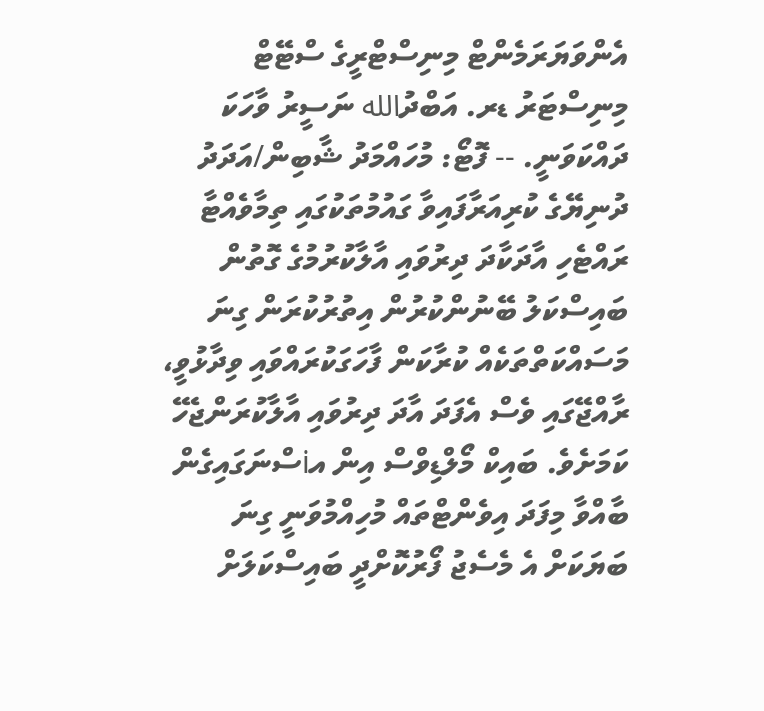އެންވަޔަރަމެންޓް މިނިސްޓްރީގެ ސްޓޭޓް މިނިސްޓަރު ޑރ. އަބްދުالله ނަސީރު ވާހަކަ ދައްކަވަނީ. -- ފޮޓޯ: މުހައްމަދު ޝާބިން/އަދަދު
ދުނިޔޭގެ ކުރިއަރާފައިވާ ގައުމުތަކުގައި ތިމާވެއްޓާ ރައްޓެހި އާދަކާދަ ދިރުވައި އާލާކުރުމުގެ ގޮތުން ބައިސްކަލު ބޭނުންކުރުން އިތުރުކުރަން ގިނަ މަސައްކަތްތަކެއް ކުރާކަން ފާހަގަކުރައްވައި ވިދާޅުވީ، ރާއްޖޭގައި ވެސް އެފަދަ އާދަ ދިރުވައި އާލާކުރަންޖެހޭ ކަމަށެވެ. ބައިކް މޯލްޑިވްސް އިން އiސްނަގައިގެން ބާއްވާ މިފަދަ އިވެންޓްތައް މުހިއްމުވަނީ ގިނަ ބަޔަކަށް އެ މެސެޖު ފޯރުކޮށްދީ ބައިސްކަލަށް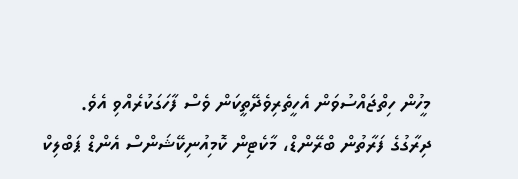މީހުން ހިތްޖައްސުވަން އެހީތެރިވެދޭތީކަން ވެސް ފާހަގަކުރެއްވި އެވެ.
ދިރާގުގެ ފަރާތުން ބްރޭންޑް، މާކެޓިން ކޮމިއުނިކޭޝަންސް އެންޑް ޕަބްލިކް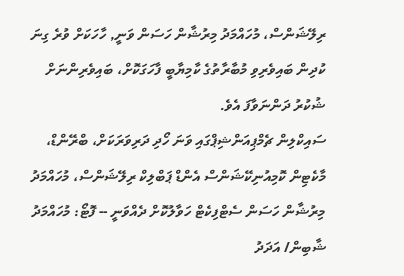ރިލޭޝަންސް، މުހައްމަދު މިރުޝާން ހަސަން ވަނީ, ހާހަކަށް ވުރެ ގިނަ ކުދިން ބައިވެރިވި މުބާރާތުގެ ކާމިޔާބީ ފާހަގަކޮށް، ބައިވެރިންނަށް ޝުކުރު ދަންނަވާފަ އެވެ.
ސައިކްލިން ޗެމްޕިއަންޝިޕްގައި ވަނަ ހޯދި ދަރިވަރަކަށް، ބްރޭންޑް، މާކެޓިން ކޮމިއުނިކޭޝަންސް އެންޑް ޕަބްލިކް ރިލޭޝަންސް، މުހައްމަދު މިރުޝާން ހަސަން ސެޓްފިކެޓް ހަވާލުކޮށް ދެއްވަނީ -- ފޮޓޯ: މުހައްމަދު ޝާބިން/ އަދަދު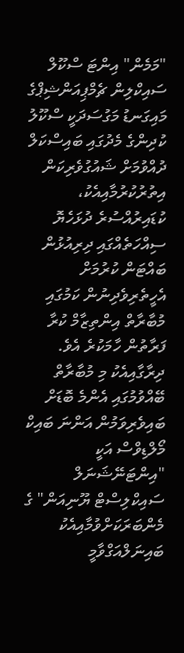"މަމެން" އިންޓަ ސްކޫލް ސައިކްލިން ޗެމްޕިއަންޝިޕްގެ މައިގަނޑު މަގުސަދަކީ ސްކޫލު ކުދިންގެ މެދުގައި ބައިސްކަލް ދުއްވުމަށް ޝައުގުވެރިކަން އިތުރުކުރުމާއިއެކު، ކުޑައިރުއްސުރެ ދުޅަހެޔޮ ސިއްހަތެއްގައި ދިރިއުޅުން ބައްޓަން ކުރުމަށް އެހީތެރިވެދިނުން ކަމުގައި މުބާރާތް އިންތިޒާމް ކުރާ ފަރާތުން ހާމަކުރެ އެވެ.
ދިރާގާއިއެކު މި މުބާރާތް ބޭއްވުމުގައި އެންމެ ބޮޑަށް ބައިވެރިވަމުން އަންނަ ބައިކް މޯލްޑިވްސް އަކީ "އިންޓަނޭޝަނަލް ސައިކްލިސްޓް ޔޫނިއަން" ގެ މެންބަރަކަށްވުމާއިއެކު ބައިނަލްއަގްވާމީ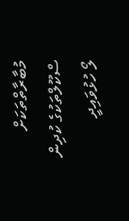މުބާރާތްތަކަށް ސްކޫލްތަކުގެ ކުދިން ލޯ ހުޅުވައިދީ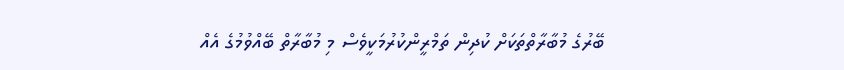ބޭރުގެ މުބާރާތްތަކަށް ކުދިން ތަމްރީންކުރުމަކީވެސް މި މުބާރާތް ބޭއްވުމުގެ އެއް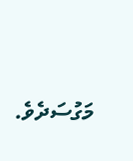މަގުސަދެވެ.